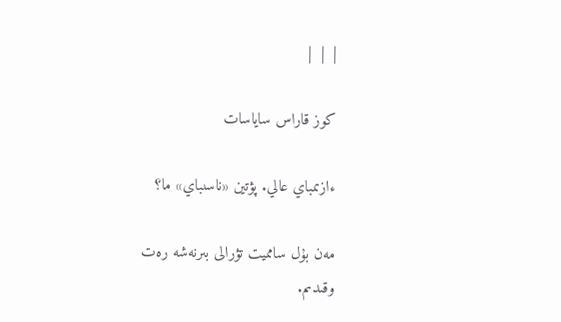|  |  |

كوز قاراس ساياسات

ءازىمباي عالي. پۋتين «ناسىباي» ما؟

مەن بۇل سامميت تۋرالى بىرنەشە رەت وقىدىم.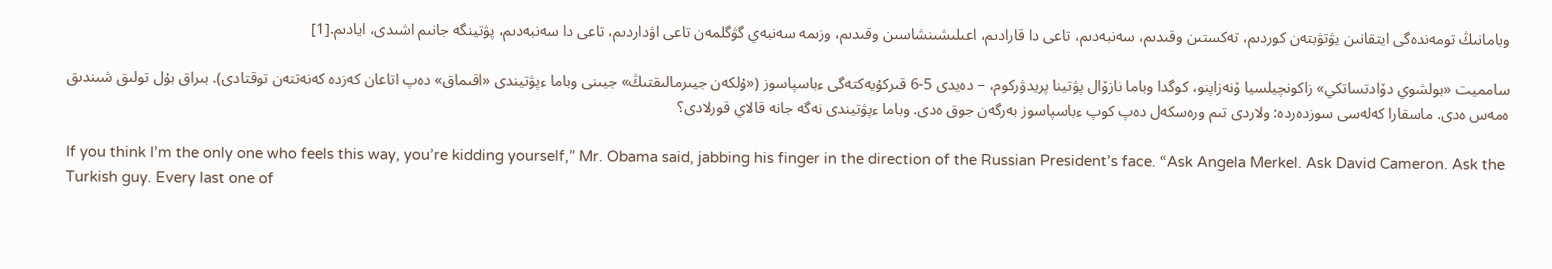وبامانىڭ تومەندەگى ايتقانىن يۋتۋبتەن كوردىم، تەكستىن وقىدىم، سەنبەدىم، تاعى دا قارادىم، اعىلىشىنشاسىن وقىدىم، وزىمە سەنبەي گۋگلمەن تاعى اۋداردىم، تاعى دا سەنبەدىم، پۋتينگە جانىم اشىدى، ايادىم.[1]

سامميت «بولشوي دۆادتساتكي» زاكونچيلسيا ۆنەزاپنو، كوگدا وباما نازۆال پۋتينا پريدۋركوم، – دەيدى 5-6 قىركۇيەكتەگى ءباسپاسوز («ۇلكەن جيىرمالىقتىڭ» جيىنى وباما ءپۋتيندى «اقىماق» دەپ اتاعان كەزدە كەنەتتەن توقتادى). بىراق بۇل تولىق شىندىق ەمەس ەدى. ماسقارا كەلەسى سوزدەردە: ولاردى تىم ورەسكەل دەپ كوپ ءباسپاسوز بەرگەن جوق ەدى. وباما ءپۋتيندى نەگە جانە قالاي قورلادى؟

If you think I’m the only one who feels this way, you’re kidding yourself,” Mr. Obama said, jabbing his finger in the direction of the Russian President’s face. “Ask Angela Merkel. Ask David Cameron. Ask the Turkish guy. Every last one of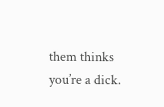them thinks you’re a dick.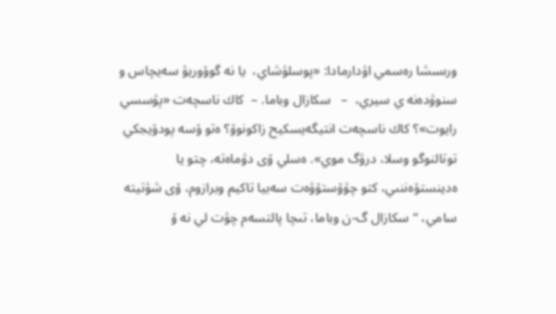ورىسشا رەسمي اۋدارمادا: «پوسلۋشاي،  يا نە گوۆوريۋ سەيچاس و سنوۋدەنە ي سيري،  –   سكازال وباما. –  كاك ناسچەت «پۋسسي رايوت»؟ كاك ناسچەت انتيگەيسكيح زاكونوۆ؟ ەتو ۆسە پودۆيجكي توتالنوگو وسلا، درۋگ موي». ەسلي ۆى دۋماەتە، چتو يا ەدينستۆەننىي، كتو چۋۆستۆۋەت سەبيا تاكيم وبرازوم، ۆى شۋتيتە سامي، “سكازال گ-ن وباما، تىچا پالتسەم چۋت لي نە ۆ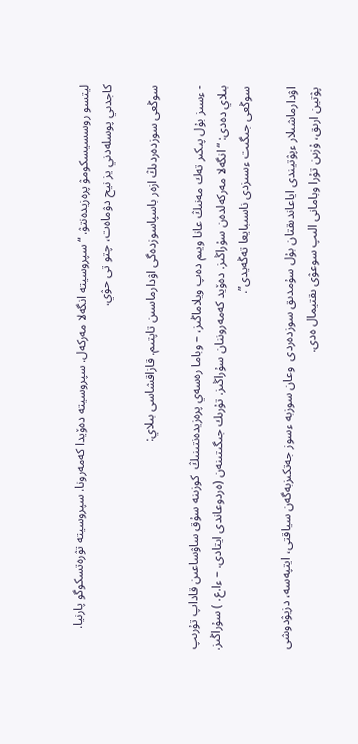ليتسو روسسيسكومۋ پرەزيدەنتۋ. “سپروسيتە انگەلا مەركەل. سپروسيتە دەۆيدا كەمەرونا. سپروسيتە تۋرەتسكوگو پارنيا. كاجدىي پوسلەدني يز نيح دۋماەت، چتو تى حۋي.

سوڭعى سوزدەردىڭ ازەر باسپاسوزدەگى اۋدارماسىن تاپتىم. قازاقشاسى بىلاي:

- ءسىز بۇل پىكىر تەك مەنىڭ عانا ويىم دەپ ويلاماڭىز، – وباما رەسەي پرەزيدەنتىنىڭ  كوزىنە سۇق ساۋساعىن قاداپ تۇرىپ بىلاي دەدى: “انگەلا مەركەلدەن سۇراڭىز. دەۆيد كەمەروننان سۇراڭىز. تۇرىك جىگىتىنەن (ەردوعاندى ايتادى. – ءا.ع. ) سۇراڭىز. سوڭعى جىگىت ءسىزدى ناسىبايعا تەڭەيدى”.

اۋدارماشىلار ءپۋتيندى اياعاندىقتان بۇل سۇمدىق سوزدەردى  وعان سوزبە ءسوز جەتكىزبەگەن سياقتى، ايتپەسە، دزيۋدوشى پۋتين ارىق، ۇزىن تۇرا وبامانى الىپ سوعۋى ىقتيمال ەدى.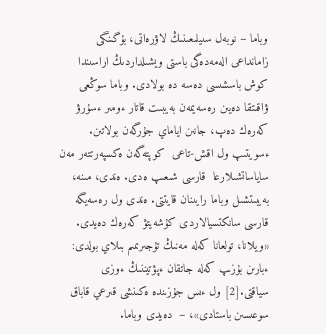وباما – نوبەل سىيلىعىنىڭ لاۋرەاتى، بۇگىنگى زامانداعى الەمەدەگى باستى ويشىلداردىڭ اراسىندا كوش باسشىسى دەسە دە بولادى. وباما سوڭعى ۋاقىتقا دەيىن رەسەيمەن بەيبىت قاتار ءومىر ءسۇرۋ كەرەك دەپ، جانىن اياماي جۇرگەن بولاتىن. ءسويتىپ ول اقش-تاعى  كوپتەگەن ەكسپەرتتەر مەن ساياساتشىلارعا  قارسى شىعىپ ەدى. ەندى، مىنە، بەيبىتشىل وباما رايىنان قايتتى. ەندى ول رەسەيگە قارسى سانكتسيالاردى كۇشەيتۋ كەرەك دەيدى. «ويلانا، تولعانا كەلە مەنىڭ تۇجىرىمىم بىلاي بولدى: ءبارىن بۇزىپ كەلە جاتقان ءپۋتيننىڭ ءوزى سياقتى.[2] ول ءىس جۇزىندە ەكىنشى قىرعي قاباق سوعىسىن باستادى»، –  دەيدى وباما.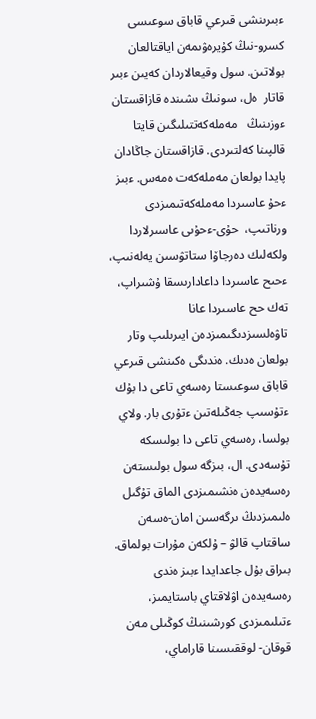ءبىرىنشى قىرعي قاباق سوعىسى كسرو-نىڭ كۇيرەۋىمەن اياقتالعان بولاتىن. سول وقيعالاردان كەيىن ءبىر قاتار  ەل، سونىڭ ىشىندە قازاقستان ءوزىنىڭ   مەملەكەتتىلىگىن قايتا قالپىنا كەلتىردى. قازاقستان جاڭادان پايدا بولعان مەملەكەت ەمەس. ءبىز ءحۇ عاسىردا مەملەكەتىمىزدى ورناتىپ،  حۇى-ءحۇىى عاسىرلاردا ولكەلىك دەرجاۆا ستاتۋسىن يەلەنىپ، ءحىح عاسىردا داعادارىسقا ۇشىراپ، تەك حح عاسىردا عانا تاۋەلسىزدىگىمىزدەن ايىرىلىپ وتار بولعان ەدىك. ەندىگى ەكىنشى قىرعي قاباق سوعىستا رەسەي تاعى دا بۇك ءتۇسىپ جەڭىلەتىن ءتۇرى بار. ولاي بولسا، رەسەي تاعى دا بولىسكە تۇسەدى. ال، بىزگە سول بولىستەن رەسەيدەن ەنشىمىزدى الماق تۇگىل ەلىمىزدىڭ ىرگەسىن امان-ەسەن ساقتاپ قالۋ – ۇلكەن مۇرات بولماق. بىراق بۇل جاعدايدا ءبىز ەندى رەسەيدەن اۋلاقتاي باستايمىز، ءتىلىمىزدى كورشىنىڭ كوڭىلى مەن قوقان- لوققىسىنا قاراماي،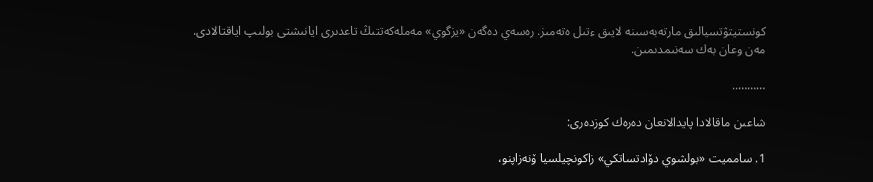كونستيتۋتسيالىق مارتەبەسىنە لايىق ءتىل ەتەمىز. رەسەي دەگەن «يزگوي» مەملەكەتتىڭ تاعدىرى ايانىشتى بولىپ اياقتالادى. مەن وعان بەك سەنىمدىمىن.

………..

شاعىن ماقالادا پايدالانعان دەرەك كوزدەرى:

1. سامميت «بولشوي دۆادتساتكي» زاكونچيلسيا ۆنەزاپنو،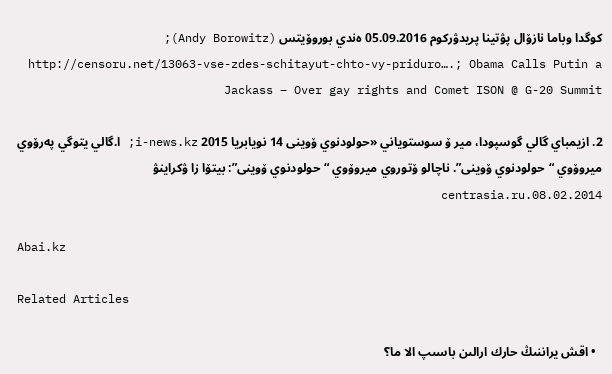كوگدا وباما نازۆال پۋتينا پريدۋركوم 05.09.2016 ەندي بوروۆيتس (Andy Borowitz); http://censoru.net/13063-vse-zdes-schitayut-chto-vy-priduro….; Obama Calls Putin a Jackass – Over gay rights and Comet ISON @ G-20 Summit

2. ازيمباي گالي گوسپودا، مير ۆ سوستوياني «حولودنوي ۆوينى 14 نويابريا 2015 i-news.kz; ا.گالي يتوگي پەرۆوي ميروۆوي “حولودنوي ۆوينى”. ناچالو ۆتوروي ميروۆوي “حولودنوي ۆوينى”: بيتۆا زا ۋكراينۋ 08.02.2014.centrasia.ru

Abai.kz

Related Articles

  • اقش يراننىڭ حارك ارالىن باسىپ الا ما؟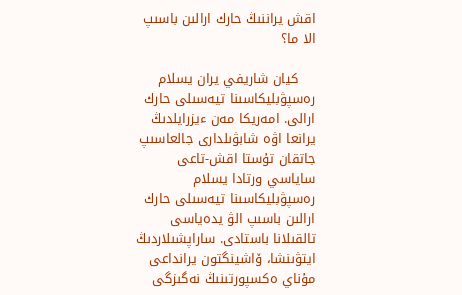اقش يراننىڭ حارك ارالىن باسىپ الا ما؟

    كيان شاريفي يران يسلام رەسپۋبليكاسىنا تيەسىلى حارك ارالى. امەريكا مەن ءيزرايلدىڭ يرانعا اۋە شابۋىلدارى جالعاسىپ جاتقان تۇستا اقش-تاعى ساياسي ورتادا يسلام رەسپۋبليكاسىنا تيەسىلى حارك ارالىن باسىپ الۋ يدەياسى تالقىلانا باستادى. ساراپشىلاردىڭ ايتۋىنشا، ۆاشينگتون يرانداعى مۇناي ەكسپورتىنىڭ نەگىزگى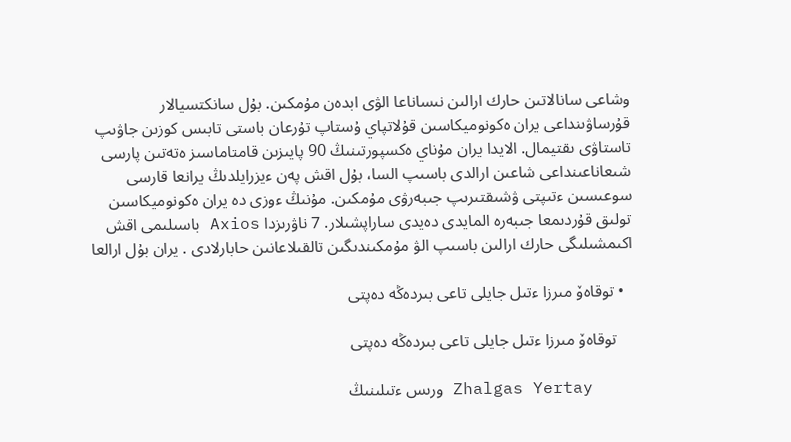وشاعى سانالاتىن حارك ارالىن نىساناعا الۋى ابدەن مۇمكىن. بۇل سانكتسيالار قۇرساۋىنداعى يران ەكونوميكاسىن قۇلاتپاي ۇستاپ تۇرعان باستى تابىس كوزىن جاۋىپ تاستاۋى ىقتيمال. الايدا يران مۇناي ەكسپورتىنىڭ 90 پايىزىن قامتاماسىز ەتەتىن پارسى شىعاناعىنداعى شاعىن ارالدى باسىپ السا، بۇل اقش پەن ءيزرايلدىڭ يرانعا قارسى سوعىسىن ءتىپتى ۋشىقتىرىپ جىبەرۋى مۇمكىن. مۇنىڭ ءوزى دە يران ەكونوميكاسىن تولىق قۇردىمعا جىبەرە المايدى دەيدى ساراپشىلار. 7 ناۋرىزدا Axios باسىلىمى اقش اكىمشىلىگى حارك ارالىن باسىپ الۋ مۇمكىندىگىن تالقىلاعانىن حابارلادى . يران بۇل ارالعا

  • توقاەۆ مىرزا ءتىل جايلى تاعى بىردەڭە دەپتى

    توقاەۆ مىرزا ءتىل جايلى تاعى بىردەڭە دەپتى

    Zhalgas Yertay ورىس ءتىلىنىڭ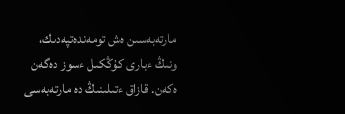مارتەبەسىن ەش تومەندەتپەدىك، ونىڭ ءبارى كۇڭكىل ءسوز دەگەن ەكەن. قازاق ءتىلىنىڭ دە مارتەبەسى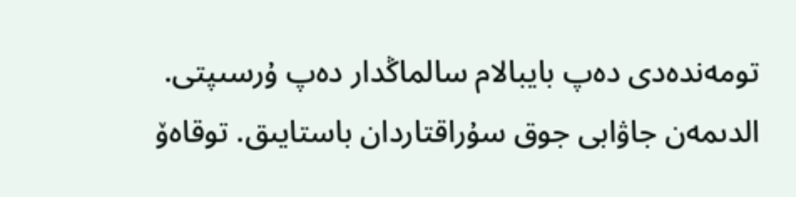تومەندەدى دەپ بايبالام سالماڭدار دەپ ۇرسىپتى. الدىمەن جاۋابى جوق سۇراقتاردان باستايىق. توقاەۆ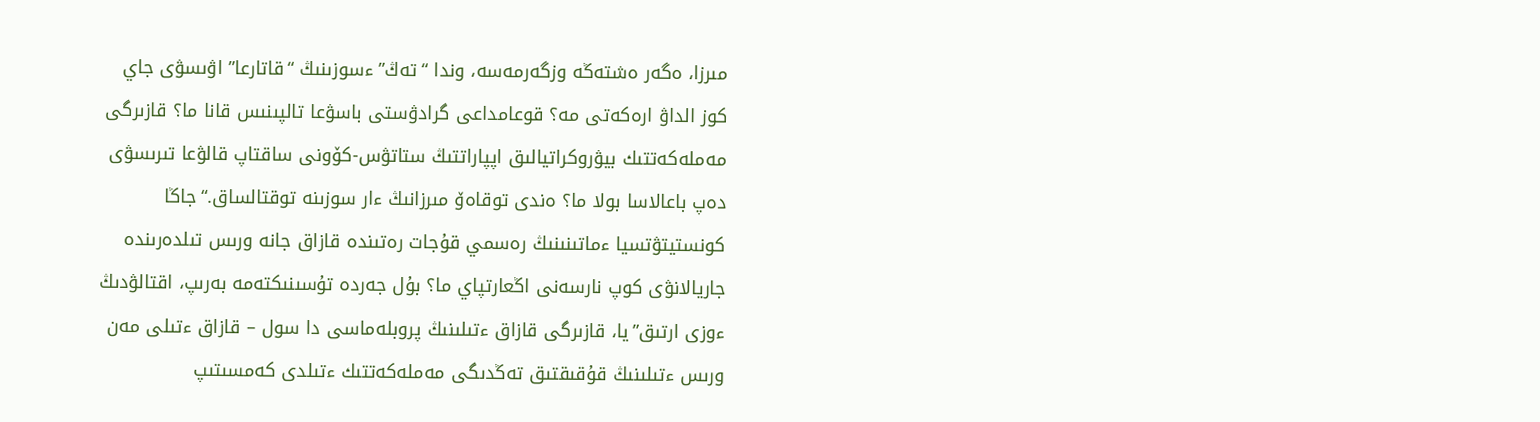مىرزا، ەگەر ەشتەڭە وزگەرمەسە، وندا “تەڭ” ءسوزىنىڭ “قاتارعا” اۋىسۋى جاي كوز الداۋ ارەكەتى مە؟ قوعامداعى گرادۋستى باسۋعا تالپىنىس قانا ما؟ قازىرگى مەملەكەتتىك بيۋروكراتيالىق اپپاراتتىڭ ستاتۋس-كۆونى ساقتاپ قالۋعا تىرىسۋى دەپ باعالاسا بولا ما؟ ەندى توقاەۆ مىرزانىڭ ءار سوزىنە توقتالساق.“جاڭا كونستيتۋتسيا ءماتىنىنىڭ رەسمي قۇجات رەتىندە قازاق جانە ورىس تىلدەرىندە جاريالانۋى كوپ نارسەنى اڭعارتپاي ما؟ بۇل جەردە تۇسىنىكتەمە بەرىپ، اقتالۋدىڭ ءوزى ارتىق”يا، قازىرگى قازاق ءتىلىنىڭ پروبلەماسى دا سول – قازاق ءتىلى مەن ورىس ءتىلىنىڭ قۇقىقتىق تەڭدىگى مەملەكەتتىك ءتىلدى كەمسىتىپ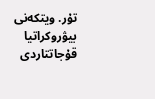تۇر. ويتكەنى بيۋروكراتيا قۇجاتتاردى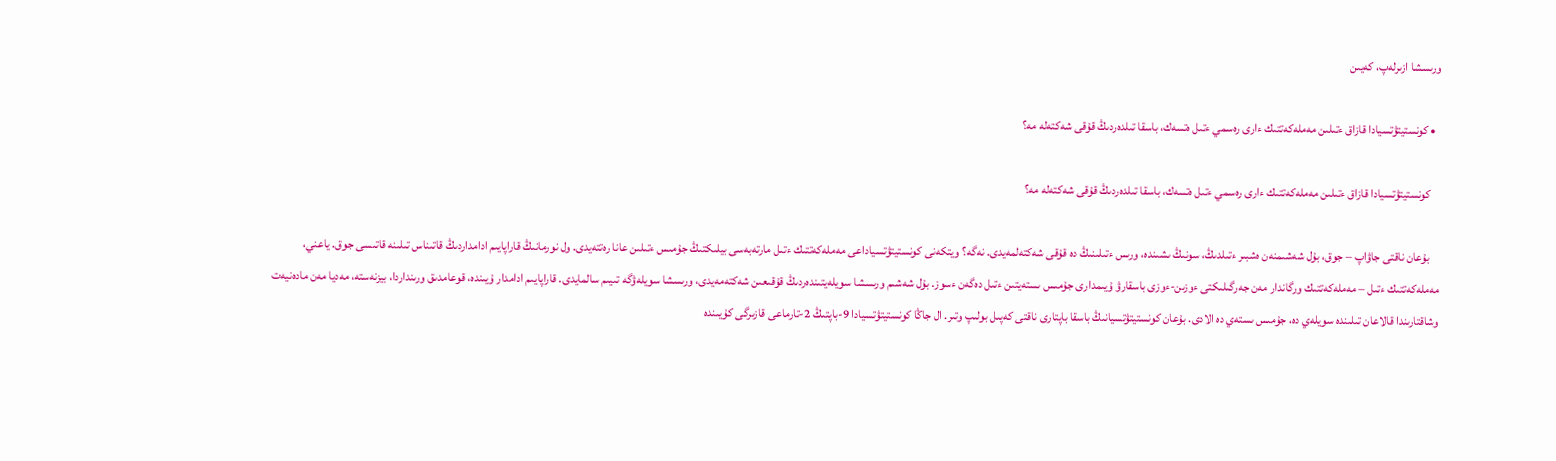ورىسشا ازىرلەپ، كەيىن

  • كونستيتۋتسيادا قازاق ءتىلىن مەملەكەتتىك ءارى رەسمي ءتىل ەتسەك، باسقا تىلدەردىڭ قۇقى شەكتەلە مە؟

    كونستيتۋتسيادا قازاق ءتىلىن مەملەكەتتىك ءارى رەسمي ءتىل ەتسەك، باسقا تىلدەردىڭ قۇقى شەكتەلە مە؟

    بۇعان ناقتى جاۋاپ – جوق، بۇل شەشىمنەن ەشبىر ءتىلدىڭ، سونىڭ ىشىندە، ورىس ءتىلىنىڭ دە قۇقى شەكتەلمەيدى. نەگە؟ ويتكەنى كونستيتۋتسياداعى مەملەكەتتىك ءتىل مارتەبەسى بيلىكتىڭ جۇمىس ءتىلىن عانا رەتتەيدى. ول نورمانىڭ قاراپايىم ادامداردىڭ قاتىناس تىلىنە قاتىسى جوق. ياعني، مەملەكەتتىك ءتىل – مەملەكەتتىك ورگاندار مەن جەرگىلىكتى ءوزىن-ءوزى باسقارۋ ۇيىمدارى جۇمىس ىستەيتىن ءتىل دەگەن ءسوز. بۇل شەشىم ورىسشا سويلەيتىندەردىڭ قۇقىعىن شەكتەمەيدى، ورىسشا سويلەۋگە تىيىم سالمايدى. قاراپايىم ادامدار ۇيىندە، قوعامدىق ورىنداردا، بيزنەستە، مەديا مەن مادەنيەت وشاقتارىندا قالاعان تىلىندە سويلەي دە، جۇمىس ىستەي دە الادى. بۇعان كونستيتۋتسيانىڭ باسقا باپتارى ناقتى كەپىل بولىپ وتىر. ال جاڭا كونستيتۋتسيادا 9-باپتىڭ 2-تارماعى قازىرگى كۇيىندە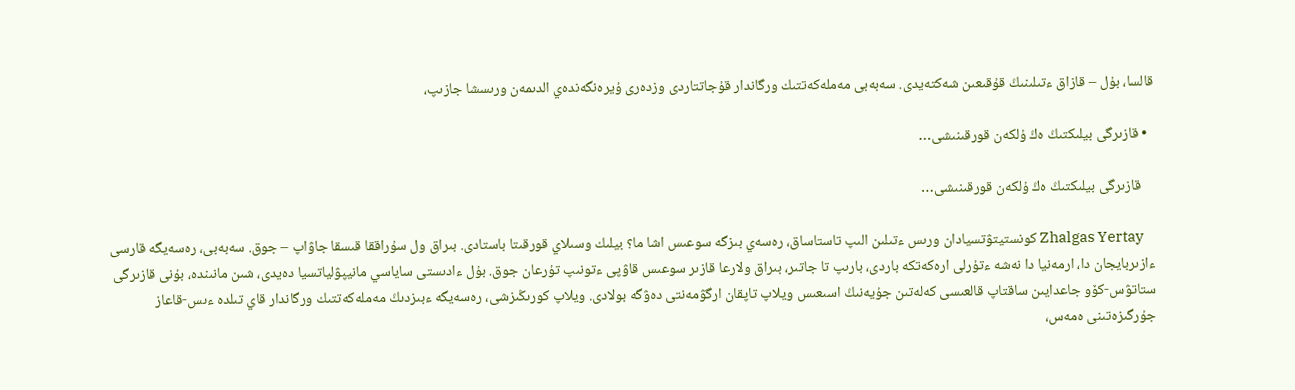قالسا، بۇل – قازاق ءتىلىنىڭ قۇقىعىن شەكتەيدى. سەبەبى مەملەكەتتىك ورگاندار قۇجاتتاردى وزدەرى ۇيرەنگەندەي الدىمەن ورىسشا جازىپ،

  • قازىرگى بيلىكتىڭ ەڭ ۇلكەن قورقىنىشى…

    قازىرگى بيلىكتىڭ ەڭ ۇلكەن قورقىنىشى…

    Zhalgas Yertay كونستيتۋتسيادان ورىس ءتىلىن الىپ تاستاساق، رەسەي بىزگە سوعىس اشا ما؟ بيلىك وسىلاي قورقىتا باستادى. بىراق ول سۇراققا قىسقا جاۋاپ – جوق. سەبەبى، رەسەيگە قارسى ءازىربايجان دا، ارمەنيا دا نەشە ءتۇرلى ارەكەتكە باردى، بارىپ تا جاتىر، بىراق ولارعا قازىر سوعىس قاۋپى ءتونىپ تۇرعان جوق. بۇل ءادىستى ساياسي مانيپۋلياتسيا دەيدى، شىن مانىندە، بۇنى قازىرگى ستاتۋس-كۆو جاعدايىن ساقتاپ قالعىسى كەلەتىن جۇيەنىڭ اسىعىس ويلاپ تاپقان ارگۋمەنتى دەۋگە بولادى. ويلاپ كورىڭىزشى، رەسەيگە ءبىزدىڭ مەملەكەتتىك ورگاندار قاي تىلدە ءىس-قاعاز جۇرگىزەتىنى ەمەس،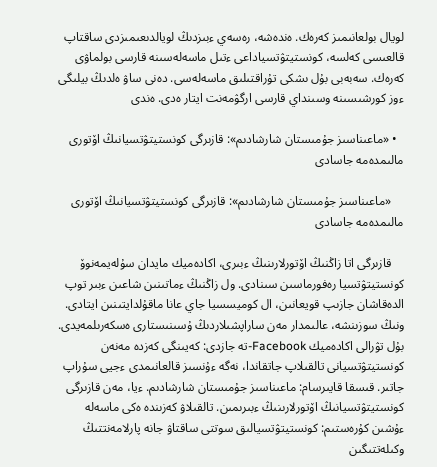لويال بولعانىمىز كەرەك. ەندەشە، رەسەي ءبىزدىڭ لويالدىعىمىزدى ساقتاپ قالعىسى كەلسە، كونستيتۋتسياداعى ءتىل ماسەلەسىنە قارسى بولماۋى كەرەك. سەبەبى بۇل ىشكى تۇراقتىلىق ماسەلەسى. دەنى ساۋ ەلدىڭ بيلىگى ءوز كورشىسىنە وسىنداي قارسى ارگۋمەنت ايتار ەدى. ەندى

  • «ماعىناسىز جۇمىستان شارشادىم»: قازىرگى كونستيتۋتسيانىڭ اۆتورى مالىمدەمە جاسادى

    «ماعىناسىز جۇمىستان شارشادىم»: قازىرگى كونستيتۋتسيانىڭ اۆتورى مالىمدەمە جاسادى

    قازىرگى اتا زاڭنىڭ اۆتورلارىنىڭ ءبىرى، اكادەميك مايدان سۇلەيمەنوۆ كونستيتۋتسيا رەفورماسىن سىنادى. ول زاڭنىڭ ءماتىنىن شاعىن ءبىر توپ الدەقاشان جازىپ قويعانىن، ال كوميسسيا جاي عانا ماقۇلدايتىنىن ايتادى. ونىڭ سوزىنشە، عالىمدار مەن ساراپشىلاردىڭ ۇسىنىستارى ەسكەرىلمەيدى. بۇل تۋرالى اكادەميك Facebook-تە جازدى: كەيىنگى كەزدە مەنەن كونستيتۋتسيانى تالقىلاپ جاتقاندا، نەگە ءۇنسىز قالعانىمدى ءجيى سۇراپ جاتىر. قىسقا قايىرسام: ماعىناسىز جۇمىستان شارشادىم. ءيا، مەن قازىرگى كونستيتۋتسيانىڭ اۆتورلارىنىڭ ءبىرىمىن. تالقىلاۋ كەزىندە ەكى ماسەلە ءۇشىن كۇرەستىم: كونستيتۋتسيالىق سوتتى ساقتاۋ جانە پارلامەنتتىڭ وكىلەتتىگىن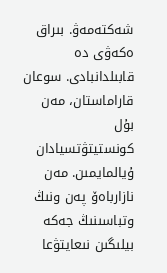شەكتەمەۋ. بىراق ەكەۋى دە قابىلدانبادى. سوعان قاراماستان، مەن بۇل كونستيتۋتسيادان ۇيالمايمىن. مەن نازارباەۆ پەن ونىڭ وتباسىنىڭ جەكە بيلىگىن نىعايتۋعا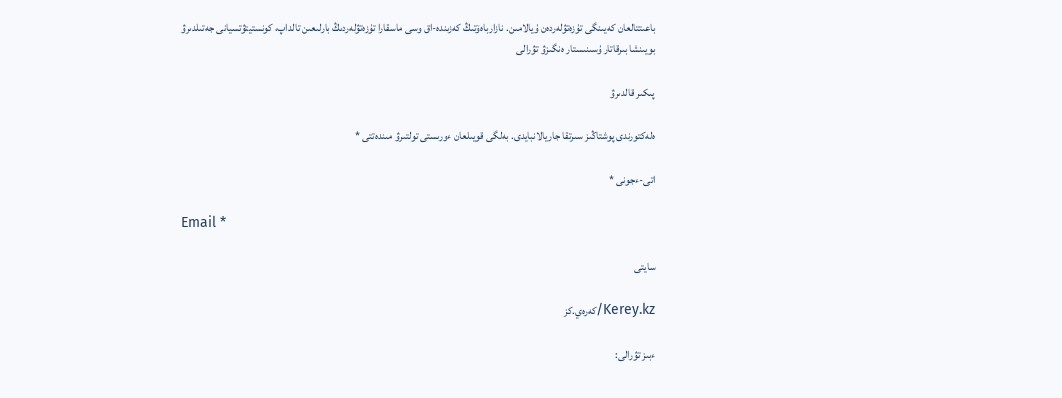باعىتتالعان كەيىنگى تۇزەتۋلەردەن ۇيالامىن. نازارباەۆتىڭ كەزىندە-اق وسى ماسقارا تۇزەتۋلەردىڭ بارلىعىن تالداپ، كونستيتۋتسيانى جەتىلدىرۋ بويىنشا بىرقاتار ۇسىنىستار ەنگىزۋ تۋرالى

پىكىر قالدىرۋ

ەلەكتورندى پوشتاڭىز سىرتقا جاريالانبايدى. بەلگى قويىلعان ءورىستى تولتىرۋ مىندەتتى *

اتى-ءجونى *

Email *

سايتى

Kerey.kz/كەرەي.كز

ءبىز تۋرالى: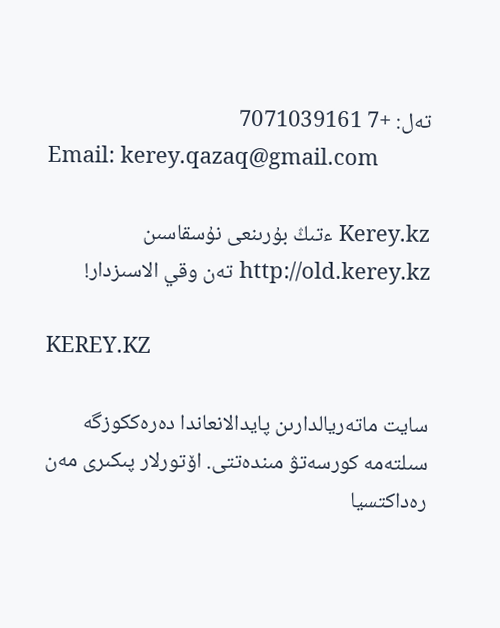تەل: +7 7071039161
Email: kerey.qazaq@gmail.com

Kerey.kz ءتىڭ بۇرىنعى نۇسقاسىن http://old.kerey.kz تەن وقي الاسىزدار!

KEREY.KZ

سايت ماتەريالدارىن پايدالانعاندا دەرەككوزگە سىلتەمە كورسەتۋ مىندەتتى. اۆتورلار پىكىرى مەن رەداكتسيا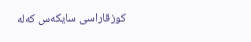كوزقاراسى سايكەس كەلە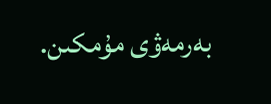بەرمەۋى مۇمكىن.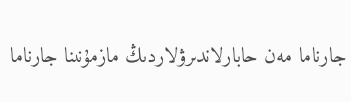جارناما مەن حابارلاندىرۋلاردىڭ مازمۇنىنا جارناما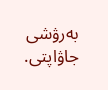بەرۋشى جاۋاپتى.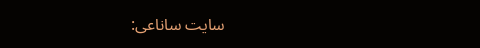سايت ساناعى: